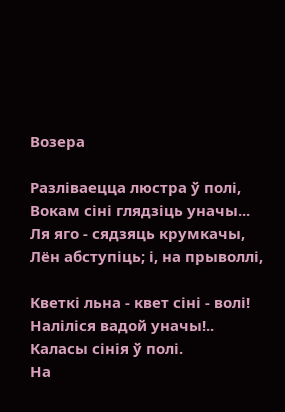Возера

Разліваецца люстра ў полі,
Вокам сіні глядзіць уначы...
Ля яго - сядзяць крумкачы,
Лён абступіць; і, на прыволлі,

Кветкі льна - квет сіні - волі!
Наліліся вадой уначы!..
Каласы сінія ў полі.
На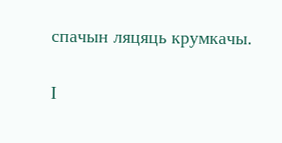спачын ляцяць крумкачы.

І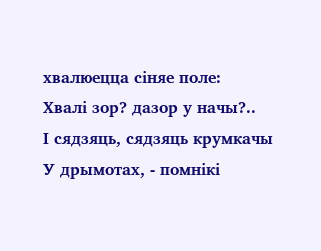хвалюецца сіняе поле:
Хвалі зор? дазор у начы?..
І сядзяць, сядзяць крумкачы
У дрымотах, - помнікі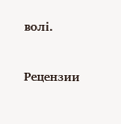волі.


Рецензии